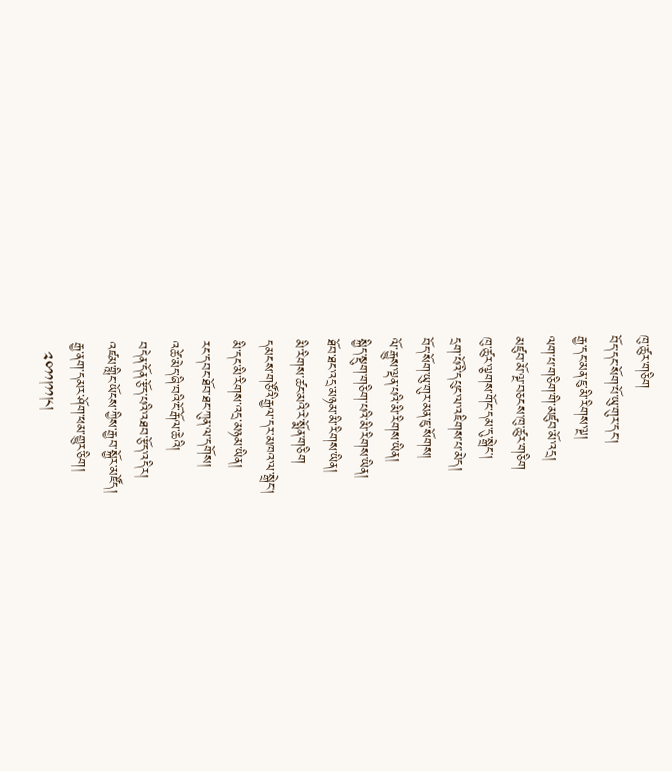ཁུ་ཚུར་གཅིག
བོད་དང་སོག་པོ་ཡུ་གུར་དང།
རྒྱ་དང་མན་ཇུ་མི་རིགས་ལྔ།
ལག་པ་གཅིག་གི་མཛུབ་མོ་འདྲ།
མཛུབ་མོ་ལྔ་བཅངས་ཁུ་ཚུར་གཅིག
ཁུ་ཚུར་ལྕགས་གོང་དམ་དུ་སྒྲེང།
དྲག་པོའི་དཔུང་ལ་འཇིགས་པ་མེད།
བོད་སོག་ཡུ་གུར་མན་ཇུ་སོགས།
ལོ་རྒྱུས་ལྡན་པའི་མི་རིགས་ཡིན།
སྐྱིད་སྡུག་གཅིག་པའི་མི་རིགས་ཡིན།
ཐོབ་ཐང་འདྲ་མཉམ་མི་རིགས་ཡིན།
མི་རིགས་ཚང་མའི་རེ་སྨོན་གཅིག
དམངས་གཙོའི་རྒྱལ་དར་མཁའ་ལ་སྒྲེང།
མི་དང་མི་རིགས་འདྲ་མཉམ་ཡིན།
རང་དབང་ཐོབ་ཐང་ཀུན་ལ་དགོས།
འཚེ་མེད་ཞི་བའི་ངོ་རྒོལ་ཆེའི།
བདེན་དོན་རྩོད་པའི་འཐབ་རྩོད་འདིར།
འཛམ་གླིང་ཡོངས་ཀྱིས་རྒྱབ་སྐྱོར་མཛོད།
རྒྱ་ནག་དམར་ཤོག་ཕམ་གྱུར་ཅིག།
  ༢༠༡༡།༡༡།༨།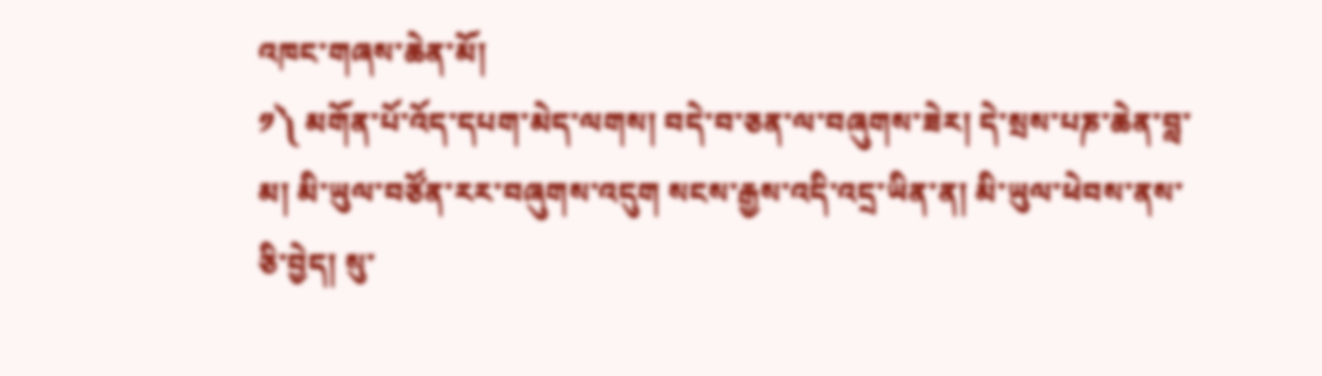འཁང་གཞས་ཆེན་མོ།
༡༽ མགོན་པོ་འོད་དཔག་མེད་ལགས། བདེ་བ་ཅན་ལ་བཞུགས་ཟེར། དེ་སྲས་པཎ་ཆེན་བླ་མ། མི་ཡུལ་བཙོན་རར་བཞུགས་འདུག སངས་རྒྱས་འདི་འདྲ་ཡིན་ན། མི་ཡུལ་ཕེབས་ནས་ཅི་བྱེད། སུ་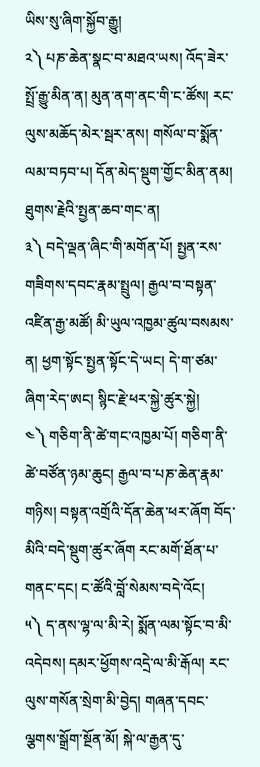ཡིས་སུ་ཞིག་སྐྱོབ་རྒྱུ།
༢༽ པཎ་ཆེན་སྣང་བ་མཐའ་ཡས། འོད་ཟེར་སྤྲོ་རྒྱུ་མིན་ན། མུན་ནག་ནང་གི་ང་ཚོས། རང་ལུས་མཆོད་མེར་སྦར་ནས། གསོལ་བ་སྨོན་ལམ་བཏབ་པ། དོན་མེད་སྡུག་གྱོང་མིན་ནམ། ཐུགས་རྗེའི་སྤྱན་ཆབ་གང་ན།
༣༽ བདེ་ལྡན་ཞིང་གི་མགོན་པོ། སྤྱན་རས་གཟིགས་དབང་རྣམ་སྤྲུལ། རྒྱལ་བ་བསྟན་འཛིན་རྒྱ་མཚོ། མི་ཡུལ་འཁྱམ་ཚུལ་བསམས་ན། ཕྱག་སྟོང་སྤྱན་སྟོང་དེ་ཡང། དེ་ག་ཙམ་ཞིག་རེད་ཨང། སྙིང་རྗེ་ཕར་སྐྱེ་ཚུར་སྐྱེ།
༤༽ གཅིག་ནི་ཚེ་གང་འཁྱམ་པོ། གཅིག་ནི་ཚེ་བཙོན་ཉམ་ཆུང། རྒྱལ་བ་པཎ་ཆེན་རྣམ་གཉིས། བསྟན་འགྲོའི་དོན་ཆེན་ཕར་ཞོག བོད་མིའི་བདེ་སྡུག་ཚུར་ཞོག རང་མགོ་ཐོན་པ་གནང་དང། ང་ཚོའི་བློ་སེམས་བདེ་འོང།
༥༽ ད་ནས་ལྷ་ལ་མི་རེ། སྨོན་ལམ་སྟོང་བ་མི་འདེབས། དམར་ཕྱོགས་འདྲེ་ལ་མི་རྒོལ། རང་ལུས་གསོན་སྲེག་མི་བྱེད། གཞན་དབང་ལྕགས་སྒྲོག་སྔོན་མོ། སྐེ་ལ་རྒྱན་དུ་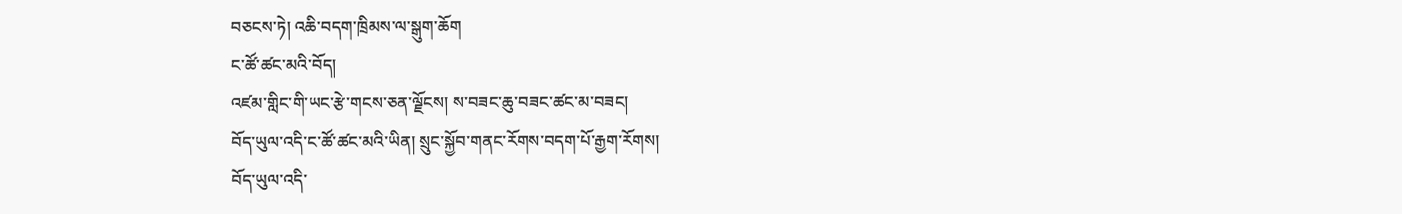བཅངས་ཏེ། འཆི་བདག་ཁྲིམས་ལ་སྒུག་ཆོག
ང་ཚོ་ཚང་མའི་བོད།
འཛམ་གླིང་གི་ཡང་རྩེ་གངས་ཅན་ལྗོངས། ས་བཟང་ཆུ་བཟང་ཚང་མ་བཟང།
བོད་ཡུལ་འདི་ང་ཚོ་ཚང་མའི་ཡིན། སྲུང་སྐྱོབ་གནང་རོགས་བདག་པོ་རྒྱག་རོགས།
བོད་ཡུལ་འདི་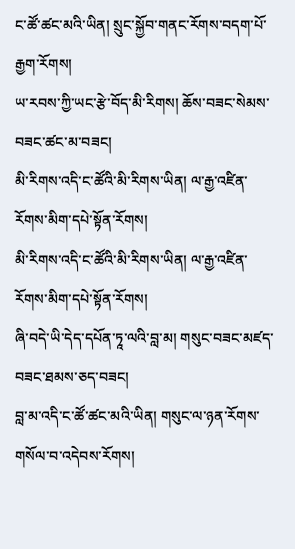ང་ཚོ་ཚང་མའི་ཡིན། སྲུང་སྐྱོབ་གནང་རོགས་བདག་པོ་རྒྱག་རོགས།
ཡ་རབས་ཀྱི་ཡང་རྩེ་བོད་མི་རིགས། ཆོས་བཟང་སེམས་བཟང་ཚང་མ་བཟང།
མི་རིགས་འདི་ང་ཚོའི་མི་རིགས་ཡིན། ལ་རྒྱ་འཛིན་རོགས་མིག་དཔེ་སྟོན་རོགས།
མི་རིགས་འདི་ང་ཚོའི་མི་རིགས་ཡིན། ལ་རྒྱ་འཛིན་རོགས་མིག་དཔེ་སྟོན་རོགས།
ཞི་བདེ་ཡི་དེད་དཔོན་ཏཱ་ལའི་བླ་མ། གསུང་བཟང་མཛད་བཟང་ཐམས་ཅད་བཟང།
བླ་མ་འདི་ང་ཚོ་ཚང་མའི་ཡིན། གསུང་ལ་ཉན་རོགས་གསོལ་བ་འདེབས་རོགས།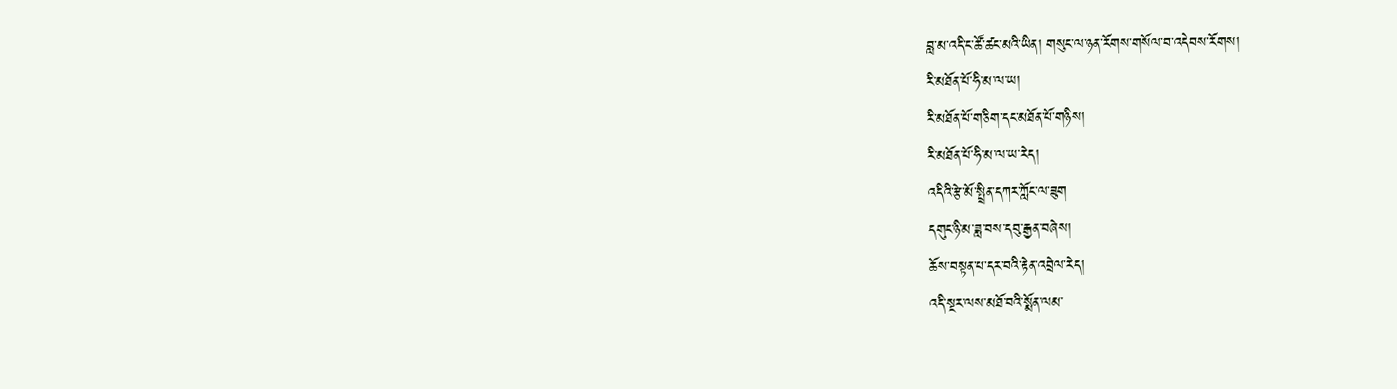བླ་མ་འདི་ང་ཚོ་ཚང་མའི་ཡིན། གསུང་ལ་ཉན་རོགས་གསོལ་བ་འདེབས་རོགས།
རི་མཐོན་པོ་ཧི་མ་ལ་ཡ།
རི་མཐོན་པོ་གཅིག་དང་མཐོན་པོ་གཉིས།
རི་མཐོན་པོ་ཧི་མ་ལ་ཡ་རེད།
འདིའི་རྩེ་མོ་སྤྲིན་དཀར་ཀློང་ལ་ཟུག
དགུང་ཉི་མ་ཟླ་བས་དབུ་རྒྱན་བཞེས།
ཆོས་བསྟན་པ་དར་བའི་རྟེན་འབྲེལ་རེད།
འདི་སྔར་ལས་མཐོ་བའི་སྨོན་ལམ་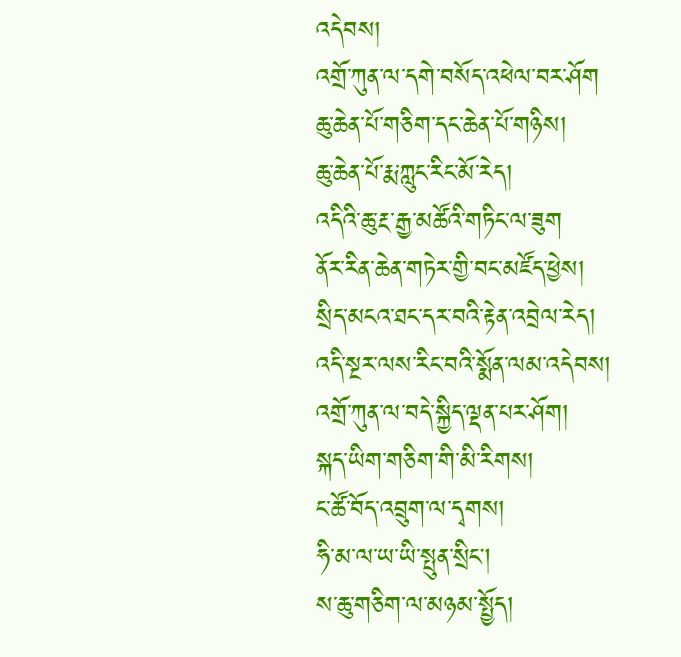འདེབས།
འགྲོ་ཀུན་ལ་དགེ་བསོད་འཕེལ་བར་ཤོག
ཆུ་ཆེན་པོ་གཅིག་དང་ཆེན་པོ་གཉིས།
ཆུ་ཆེན་པོ་རྨ་ཀླུང་རིང་མོ་རེད།
འདིའི་ཆུ་རྔ་རྒྱ་མཚོའི་གཏིང་ལ་ཟུག
ནོར་རིན་ཆེན་གཏེར་གྱི་བང་མཛོད་ཕྱེས།
སྲིད་མངའ་ཐང་དར་བའི་རྟེན་འབྲེལ་རེད།
འདི་སྔར་ལས་རིང་བའི་སྨོན་ལམ་འདེབས།
འགྲོ་ཀུན་ལ་བདེ་སྐྱིད་ལྡན་པར་ཤོག།
སྐད་ཡིག་གཅིག་གི་མི་རིགས།
ང་ཚོ་བོད་འབྲུག་ལ་དྭགས།
ཧི་མ་ལ་ཡ་ཡི་སྤུན་སྲིང།
ས་ཆུ་གཅིག་ལ་མཉམ་སྤྱོད།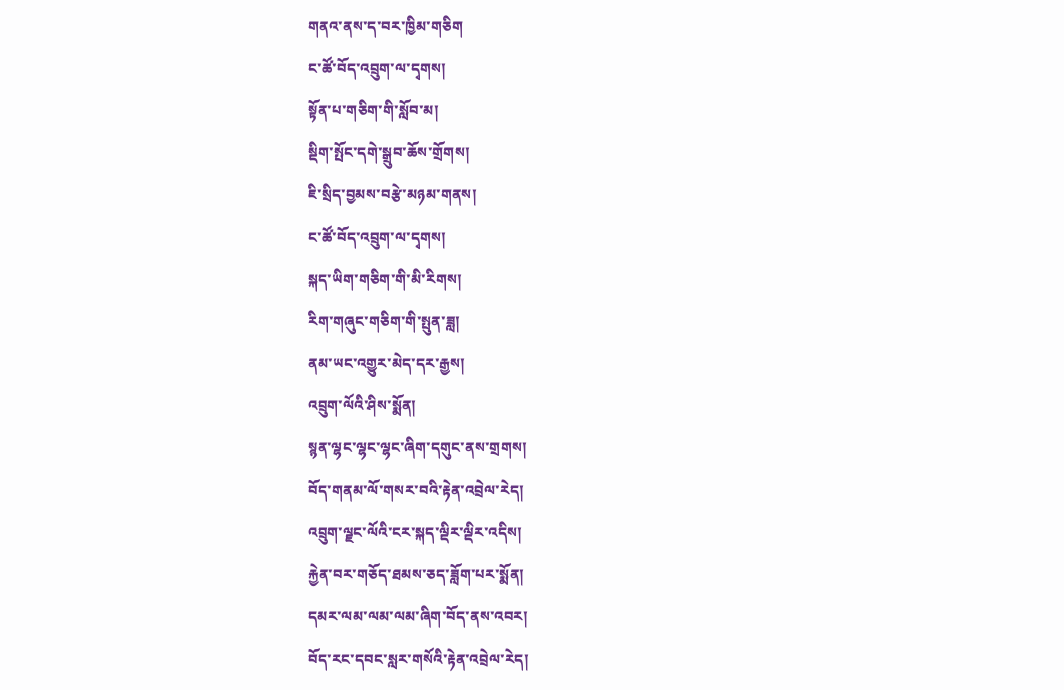གནའ་ནས་ད་བར་ཁྱིམ་གཅིག
ང་ཚོ་བོད་འབྲུག་ལ་དྭགས།
སྟོན་པ་གཅིག་གི་སློབ་མ།
སྡིག་སྤོང་དགེ་སྒྲུབ་ཆོས་གྲོགས།
ཇི་སྲིད་བྱམས་བརྩེ་མཉམ་གནས།
ང་ཚོ་བོད་འབྲུག་ལ་དྭགས།
སྐད་ཡིག་གཅིག་གི་མི་རིགས།
རིག་གཞུང་གཅིག་གི་སྤུན་ཟླ།
ནམ་ཡང་འགྱུར་མེད་དར་རྒྱས།
འབྲུག་ལོའི་ཤིས་སྨོན།
སྙན་ལྷང་ལྷང་ལྷང་ཞིག་དགུང་ནས་གྲགས།
བོད་གནམ་ལོ་གསར་བའི་རྟེན་འབྲེལ་རེད།
འབྲུག་ལྗང་ལོའི་ངར་སྐད་ལྡིར་ལྡིར་འདིས།
རྐྱེན་བར་གཅོད་ཐམས་ཅད་ཟློག་པར་སྨོན།
དམར་ལམ་ལམ་ལམ་ཞིག་བོད་ནས་འབར།
བོད་རང་དབང་སླར་གསོའི་རྟེན་འབྲེལ་རེད།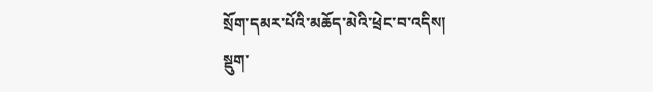སྲོག་དམར་པོའི་མཆོད་མེའི་ཕྲེང་བ་འདིས།
སྡུག་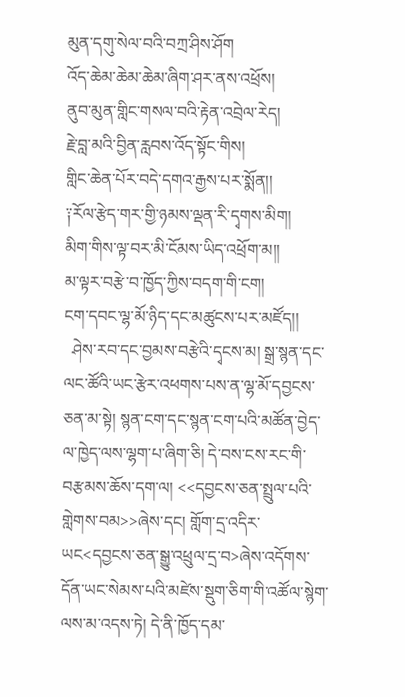མུན་དགུ་སེལ་བའི་བཀྲ་ཤིས་ཤོག
འོད་ཆེམ་ཆེམ་ཆེམ་ཞིག་ཤར་ནས་འཕྲོས།
ནུབ་མུན་གླིང་གསལ་བའི་རྟེན་འབྲེལ་རེད།
རྗེ་བླ་མའི་བྱིན་རླབས་འོད་སྟོང་གིས།
གླིང་ཆེན་པོར་བདེ་དགའ་རྒྱས་པར་སྨོན།།
༑རོལ་རྩེད་གར་གྱི་ཉམས་ལྡན་རི་དྭགས་མིག།
མིག་གིས་ལྟ་བར་མི་ངོམས་ཡིད་འཕྲོག་མ།།
མ་ལྟར་བརྩེ་བ་ཁྱོད་ཀྱིས་བདག་གི་ངག།
ངག་དབང་ལྷ་མོ་ཉིད་དང་མཚུངས་པར་མཛོད།།
  ཤེས་རབ་དང་བྱམས་བརྩེའི་དྭངས་མ། སྒྲ་སྙན་དང་ལང་ཚོའི་ཡང་རྩེར་འཕགས་པས་ན་ལྷ་མོ་དབྱངས་ཅན་མ་སྟེ། སྙན་ངག་དང་སྙན་ངག་པའི་མཚོན་བྱེད་ལ་ཁྱེད་ལས་ལྷག་པ་ཞིག་ཅི། དེ་བས་ངས་རང་གི་བརྩམས་ཆོས་དག་ལ། <<དབྱངས་ཅན་སྤྲུལ་པའི་གླེགས་བམ>>ཞེས་དང། གློག་དྲ་འདིར་ཡང<དབྱངས་ཅན་སྒྱུ་འཕྲུལ་དྲ་བ>ཞེས་འདོགས་དོན་ཡང་སེམས་པའི་མཛེས་སྡུག་ཅིག་གི་འཚོལ་སྙེག་ལས་མ་འདས་ཏེ། དེ་ནི་ཁྱོད་དམ་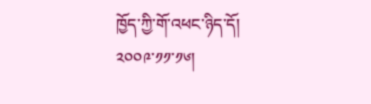ཁྱོད་ཀྱི་གོ་འཕང་ཉིད་དོ།
༢༠༠༩་༡༡་༡༦།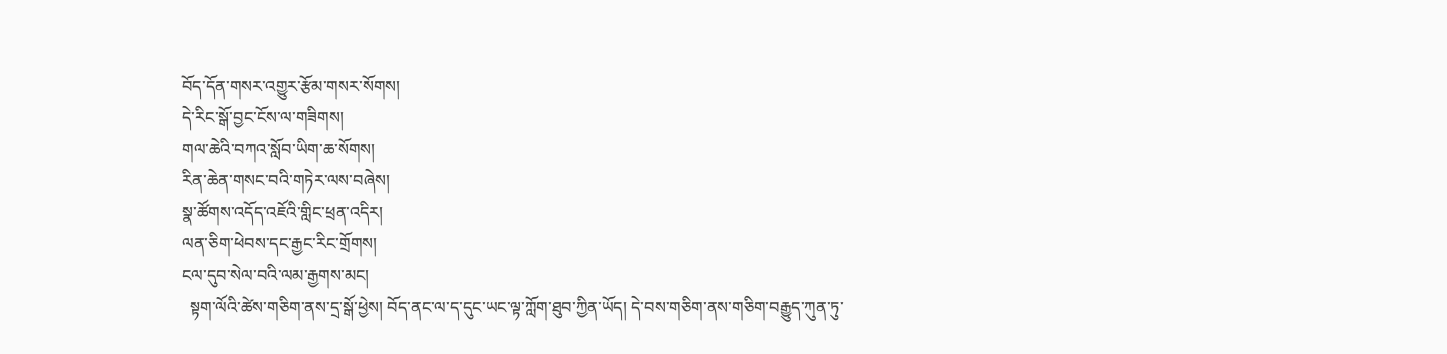བོད་དོན་གསར་འགྱུར་རྩོམ་གསར་སོགས།
དེ་རིང་སྒོ་བྱང་ངོས་ལ་གཟིགས།
གལ་ཆེའི་བཀའ་སློབ་ཡིག་ཆ་སོགས།
རིན་ཆེན་གསང་བའི་གཏེར་ལས་བཞེས།
སྣ་ཚོགས་འདོད་འཇོའི་གླིང་ཕྲན་འདིར།
ལན་ཅིག་ཕེབས་དང་རྒྱང་རིང་གྲོགས།
ངལ་དུབ་སེལ་བའི་ལམ་རྒྱགས་མང།
  སྟག་ལོའི་ཚེས་གཅིག་ནས་དྲ་སྒོ་ཕྱེས། བོད་ནང་ལ་ད་དུང་ཡང་ལྟ་ཀློག་ཐུབ་ཀྱིན་ཡོད། དེ་བས་གཅིག་ནས་གཅིག་བརྒྱུད་ཀུན་ཏུ་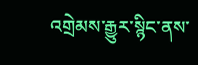འགྲེམས་རྒྱུར་སྙིང་ནས་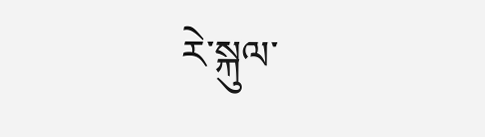རེ་སྐུལ་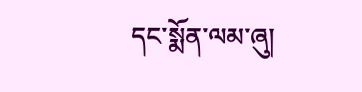དང་སྨོན་ལམ་ཞུ།